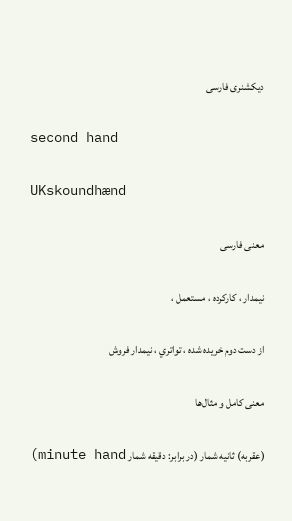دیکشنری فارسی

second hand

UKskoundhænd

معنی فارسی

نيمدار ، کارکرده ، مستعمل ،

از دست دوم خريده شده ، تواتري ، نيمدار فروش

معنی کامل و مثال‌ها

(عقربه) ثانیه شمار (در برابر: دقیقه شمار minute hand)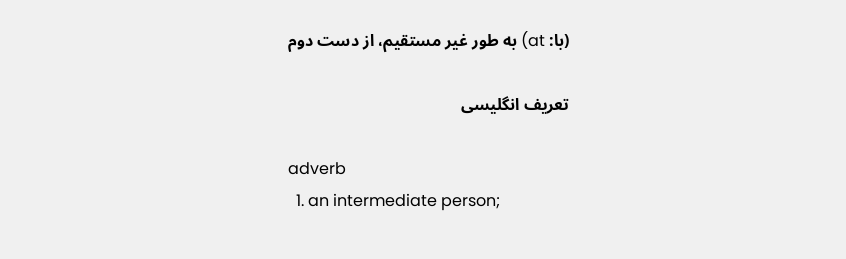(با: at) به طور غیر مستقیم، از دست دوم

تعریف انگلیسی

adverb
  1. an intermediate person;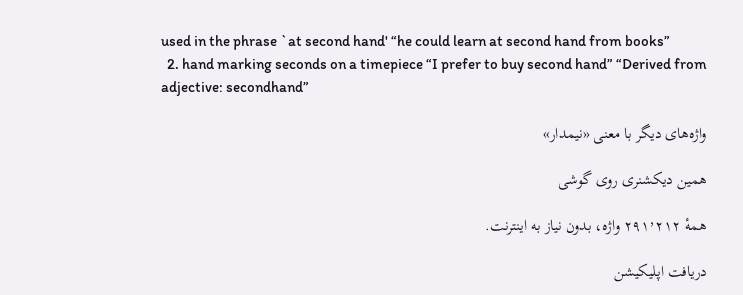used in the phrase `at second hand' “he could learn at second hand from books”
  2. hand marking seconds on a timepiece “I prefer to buy second hand” “Derived from adjective: secondhand”

واژه‌های دیگر با معنی «نيمدار»

همین دیکشنری روی گوشی

همهٔ ۲۹۱٬۲۱۲ واژه، بدون نیاز به اینترنت.

دریافت اپلیکیشن